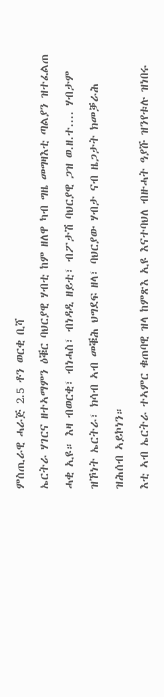ምስጢራዊ ሓራጅ 2.5 ቶን ወርቂ ቢሻ
ኤርትራ ሃገርና ዘተኣማምን ዕቑር ባህርያዊ ሃብቲ ከም ዘለዋ ካብ ግዜ መግዛእቲ ጣልያን ዝተፈልጠ ሓቂ ኢዩ። እዛ ብወርቂ፣ ብነሓስ፣ ብነዳዲ ዘይቲ፣ ብፖታሽ ባህርያዊ ጋዝ ወ.ዘ.ተ.... ሃብታም ዝኾነት ኤርትራ፣ ክሳብ ኣብ መቑሕ ህግደፍ ዘላ፣ ባህርያው ሃብታ ናብ ዜጋታት ክመቓራሕ ዝሕሰብ ኣይኮነን።
እቲ ኣብ ኤርትራ ተኣምር ቁጠባዊ ዝላ ከምጽእ ኢዩ እናተባህለ ብዙሓት ዓያሹ ዝንየቱሉ ዝነበሩ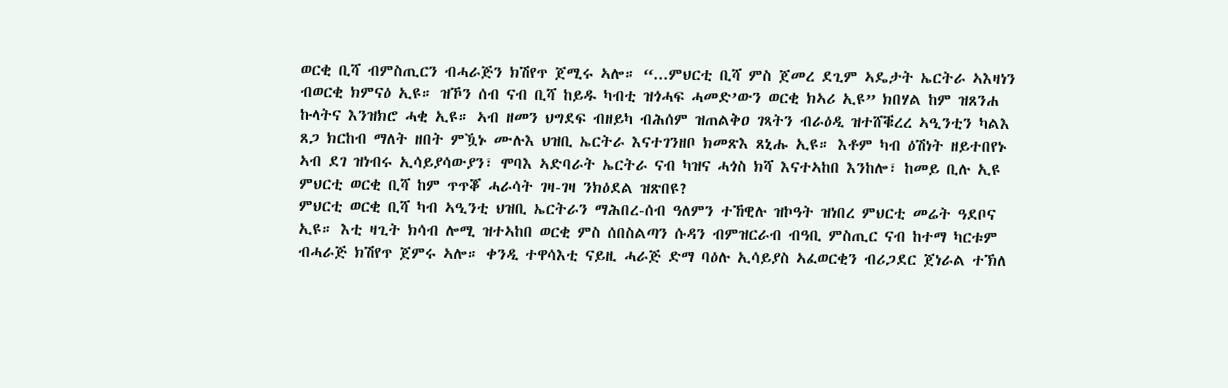ወርቂ ቢሻ ብምስጢርን ብሓራጅን ክሽየጥ ጀሚሩ ኣሎ። “...ምህርቲ ቢሻ ምስ ጀመረ ደጊም ኣዴታት ኤርትራ ኣእዛነን ብወርቂ ክምናዕ ኢዩ። ዝኾን ሰብ ናብ ቢሻ ከይዱ ካብቲ ዝጎሓፍ ሓመድ’ውን ወርቂ ክኣሪ ኢዩ” ክበሃል ከም ዝጸንሐ ኩላትና እንዝክሮ ሓቂ ኢዩ። ኣብ ዘመን ህግደፍ ብዘይካ ብሕሰም ዝጠልቅዐ ገጻትን ብራዕዲ ዝተሸቑረረ ኣዒንቲን ካልእ ጸጋ ክርከብ ማለት ዘበት ምዃኑ ሙሉእ ህዝቢ ኤርትራ እናተገንዘቦ ክመጽእ ጸኒሑ ኢዩ። እቶም ካብ ዕሽነት ዘይተበየኑ ኣብ ደገ ዝነብሩ ኢሳይያሳውያን፣ ሞባእ ኣድባራት ኤርትራ ናብ ካዝና ሓጎስ ክሻ እናተኣከበ እንከሎ፣ ከመይ ቢሉ ኢዩ ምህርቲ ወርቂ ቢሻ ከም ጥጥቖ ሓራሳት ገዛ-ገዛ ንክዕደል ዝጽበዩ?
ምህርቲ ወርቂ ቢሻ ካብ ኣዒንቲ ህዝቢ ኤርትራን ማሕበረ-ሰብ ዓለምን ተኸዊሉ ዝኮዓት ዝነበረ ምህርቲ መሬት ዓደቦና ኢዩ። እቲ ዛጊት ክሳብ ሎሚ ዝተኣከበ ወርቂ ምስ ሰበስልጣን ሱዳን ብምዝርራብ ብዓቢ ምስጢር ናብ ከተማ ካርቱም ብሓራጅ ክሽየጥ ጀምሩ ኣሎ። ቀንዲ ተዋሳእቲ ናይዚ ሓራጅ ድማ ባዕሉ ኢሳይያስ ኣፈወርቂን ብሪጋደር ጀነራል ተኽለ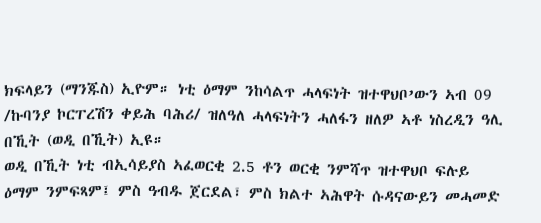ክፍላይን (ማንጁስ) ኢዮም። ነቲ ዕማም ንከሳልጥ ሓላፍነት ዝተዋህቦ’ውን ኣብ 09 /ኩባንያ ኮርፐረሽን ቀይሕ ባሕሪ/ ዝለዓለ ሓላፍነትን ሓለፋን ዘለዎ ኣቶ ነስረዲን ዓሊ በኺት (ወዲ በኺት) ኢዩ።
ወዲ በኺት ነቲ ብኢሳይያስ ኣፈወርቂ 2.5 ቶን ወርቂ ንምሻጥ ዝተዋህቦ ፍሉይ ዕማም ንምፍጻም፤ ምስ ዓብዱ ጀርደል፣ ምስ ክልተ ኣሕዋት ሱዳናውይን መሓመድ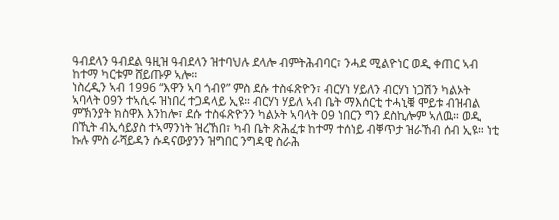ዓብደላን ዓብደል ዓዚዝ ዓብደላን ዝተባህሉ ደላሎ ብምትሕብባር፣ ንሓደ ሚልዮነር ወዲ ቀጠር ኣብ ከተማ ካርቱም ሸይጡዎ ኣሎ።
ነስረዲን ኣብ 1996 “እዋን ኣባ ጎብየ” ምስ ደሱ ተስፋጽዮን፣ ብርሃነ ሃይለን ብርሃነ ነጋሽን ካልኦት ኣባላት 09ን ተኣሲሩ ዝነበረ ተጋዳላይ ኢዩ። ብርሃነ ሃይለ ኣብ ቤት ማእሰርቲ ተሓኒቑ ሞይቱ ብዝብል ምኽንያት ክስዋእ እንከሎ፣ ደሱ ተስፋጽዮንን ካልኦት ኣባላት 09 ነበርን ግን ደስኪሎም ኣለዉ። ወዲ በኺት ብኢሳይያስ ተኣማንነት ዝረኸበ፣ ካብ ቤት ጽሕፈቱ ከተማ ተሰነይ ብቐጥታ ዝራኸብ ሰብ ኢዩ። ነቲ ኩሉ ምስ ራሻይዳን ሱዳናውያንን ዝግበር ንግዳዊ ስራሕ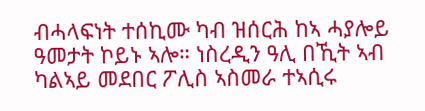ብሓላፍነት ተሰኪሙ ካብ ዝሰርሕ ከኣ ሓያሎይ ዓመታት ኮይኑ ኣሎ። ነስረዲን ዓሊ በኺት ኣብ ካልኣይ መደበር ፖሊስ ኣስመራ ተኣሲሩ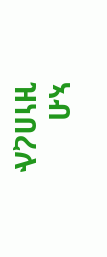ኣብ ዝነበረሉ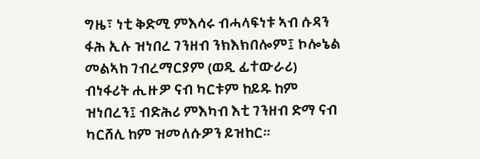ግዜ፣ ነቲ ቅድሚ ምእሳሩ ብሓላፍነቱ ኣብ ሱዳን ፋሕ ኢሉ ዝነበረ ገንዘብ ንክእክበሎም፤ ኮሎኔል መልኣከ ገብረማርያም (ወዲ ፊተውራሪ) ብነፋሪት ሒዙዎ ናብ ካርቱም ከይዱ ከም ዝነበረን፤ ብድሕሪ ምእካብ እቲ ገንዘብ ድማ ናብ ካርሸሊ ከም ዝመለሱዎን ይዝከር።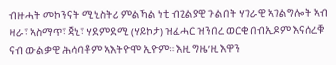ብዙሓት መኮንናት ሚኒስትሪ ምልኻል ነቲ ብጊልያዊ ጉልበት ሃገራዊ ኣገልግሎት ኣብ ዛራ፣ ኣስማጥ፣ ጃኒ፣ ሃደምደሚ (ሃይኮታ) ዝፈሓር ዝንበረ ወርቂ በብኢዶም እናሰረቑ ናብ ውልቃዊ ሕሳባቶም ኣእትዮሞ ኢዮም። እዚ ግዜ’ዚ እዋን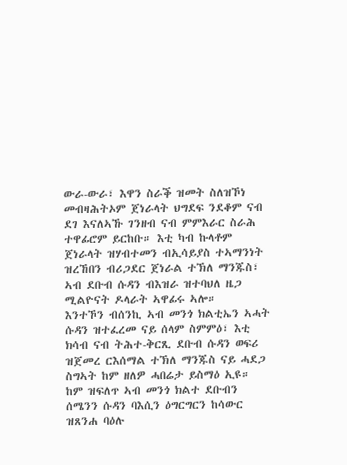ውራ-ውራ፣ እዋን ስራቕ ዝመት ስለዝኾነ መብዛሕትኦም ጀነራላት ህግደፍ ንደቆም ናብ ደገ እናለኣኹ ገንዘብ ናብ ምምእራር ስራሕ ተዋፊሮም ይርከቡ። እቲ ካብ ኩላቶም ጀነራላት ዝሃብተመን ብኢሳይያስ ተኣማንነት ዝረኸበን ብሪጋደር ጀነራል ተኽለ ማንጁስ፣ ኣብ ደቡብ ሱዳን ብእዝራ ዝተባህለ ዜጋ ሚልዮናት ዶላራት ኣዋፊሩ ኣሎ።
እንተኾን ብሰንኪ ኣብ መንጎ ክልቲኤን ኣሓት ሱዳን ዝተፈረመ ናይ ሰላም ስምምዕ፣ እቲ ክሳብ ናብ ትሕተ-ቅርጺ ደቡብ ሱዳን ወፍሪ ዝጀመረ ርእሰማል ተኽለ ማንጁስ ናይ ሓደጋ ስግኣት ከም ዘለዎ ሓበሬታ ይስማዕ ኢዩ። ከም ዝፍለጥ ኣብ መንጎ ክልተ ደቡብን ሰሜንን ሱዳን ባእሲን ዕግርግርን ከሳውር ዝጸንሐ ባዕሉ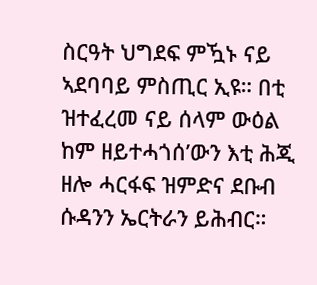ስርዓት ህግደፍ ምዃኑ ናይ ኣደባባይ ምስጢር ኢዩ። በቲ ዝተፈረመ ናይ ሰላም ውዕል ከም ዘይተሓጎሰ’ውን እቲ ሕጂ ዘሎ ሓርፋፍ ዝምድና ደቡብ ሱዳንን ኤርትራን ይሕብር።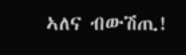ኣለና ብውሽጢ!